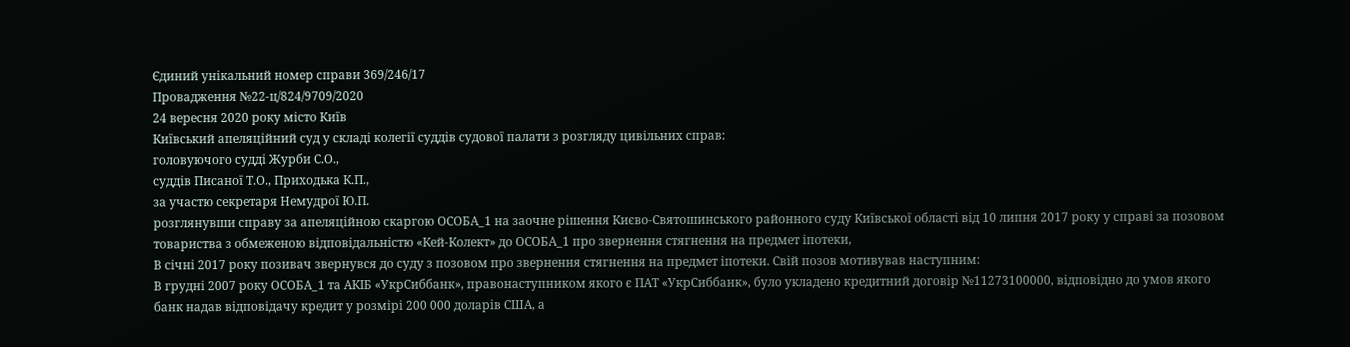Єдиний унікальний номер справи 369/246/17
Провадження №22-ц/824/9709/2020
24 вересня 2020 року місто Київ
Київський апеляційний суд у складі колегії суддів судової палати з розгляду цивільних справ:
головуючого судді Журби С.О.,
суддів Писаної Т.О., Приходька К.П.,
за участю секретаря Немудрої Ю.П.
розглянувши справу за апеляційною скаргою ОСОБА_1 на заочне рішення Києво-Святошинського районного суду Київської області від 10 липня 2017 року у справі за позовом товариства з обмеженою відповідальністю «Кей-Колект» до ОСОБА_1 про звернення стягнення на предмет іпотеки,
В січні 2017 року позивач звернувся до суду з позовом про звернення стягнення на предмет іпотеки. Свій позов мотивував наступним:
В грудні 2007 року ОСОБА_1 та АКІБ «УкрСиббанк», правонаступником якого є ПАТ «УкрСиббанк», було укладено кредитний договір №11273100000, відповідно до умов якого банк надав відповідачу кредит у розмірі 200 000 доларів США, а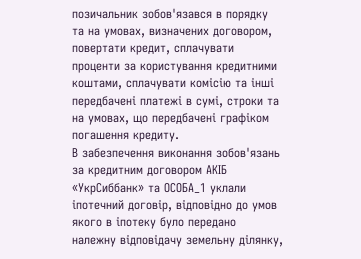позичальник зобов'язався в порядку та на умовах, визначених договором, повертати кредит, сплачувати проценти за користування кредитними коштами, сплачувати комісію та інші передбачені платежі в сумі, строки та на умовах, що передбачені графіком погашення кредиту.
В забезпечення виконання зобов'язань за кредитним договором АКІБ «УкрСиббанк» та ОСОБА_1 уклали іпотечний договір, відповідно до умов якого в іпотеку було передано належну відповідачу земельну ділянку,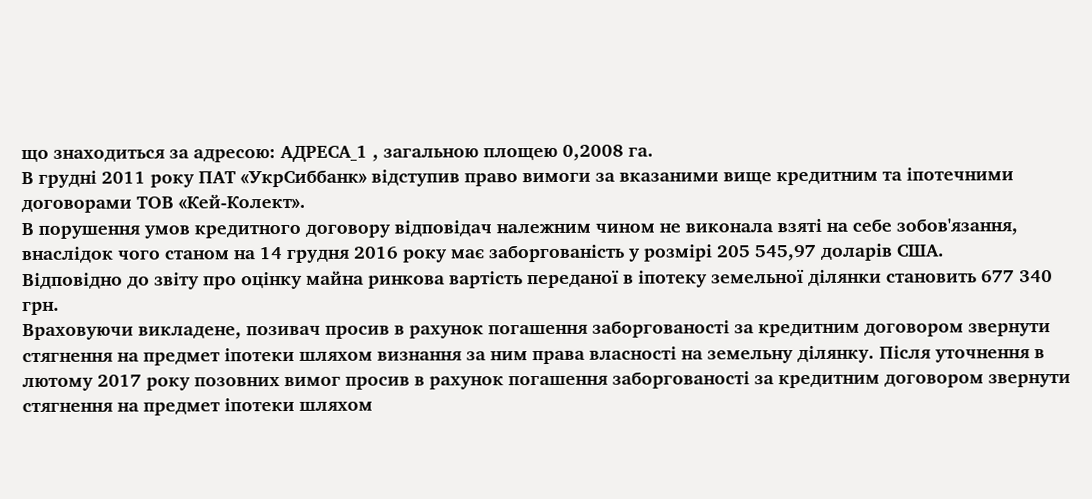що знаходиться за адресою: АДРЕСА_1 , загальною площею 0,2008 га.
В грудні 2011 року ПАТ «УкрСиббанк» відступив право вимоги за вказаними вище кредитним та іпотечними договорами ТОВ «Кей-Колект».
В порушення умов кредитного договору відповідач належним чином не виконала взяті на себе зобов'язання, внаслідок чого станом на 14 грудня 2016 року має заборгованість у розмірі 205 545,97 доларів США.
Відповідно до звіту про оцінку майна ринкова вартість переданої в іпотеку земельної ділянки становить 677 340 грн.
Враховуючи викладене, позивач просив в рахунок погашення заборгованості за кредитним договором звернути стягнення на предмет іпотеки шляхом визнання за ним права власності на земельну ділянку. Після уточнення в лютому 2017 року позовних вимог просив в рахунок погашення заборгованості за кредитним договором звернути стягнення на предмет іпотеки шляхом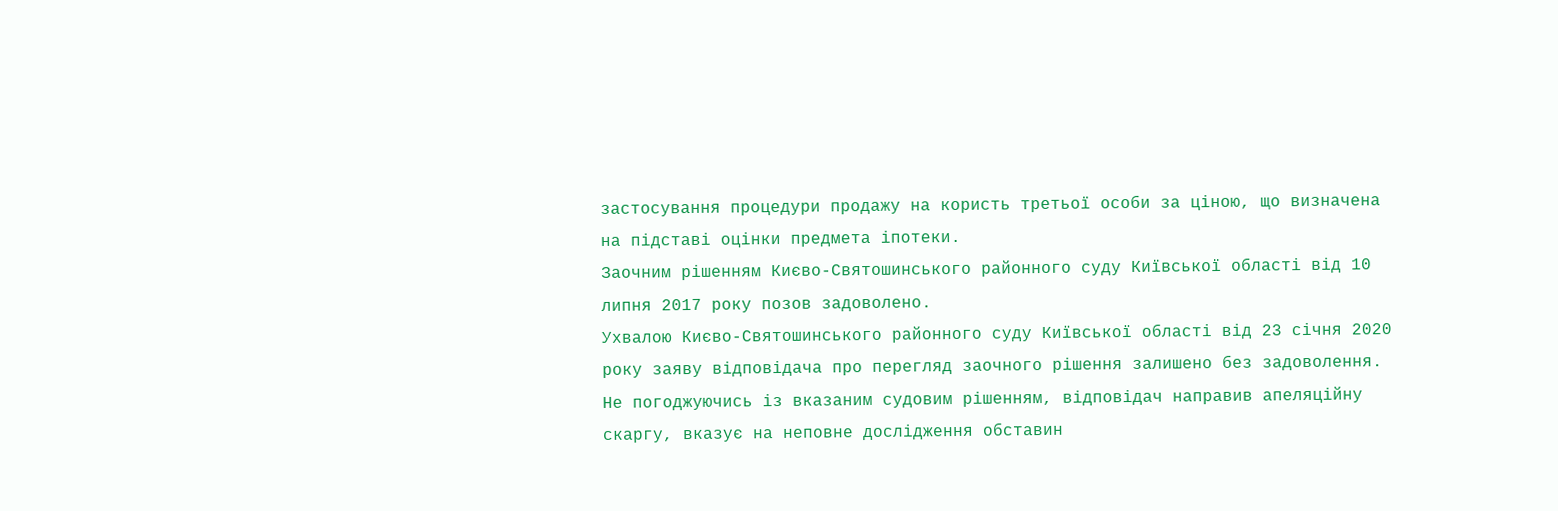застосування процедури продажу на користь третьої особи за ціною, що визначена на підставі оцінки предмета іпотеки.
Заочним рішенням Києво-Святошинського районного суду Київської області від 10 липня 2017 року позов задоволено.
Ухвалою Києво-Святошинського районного суду Київської області від 23 січня 2020 року заяву відповідача про перегляд заочного рішення залишено без задоволення.
Не погоджуючись із вказаним судовим рішенням, відповідач направив апеляційну скаргу, вказує на неповне дослідження обставин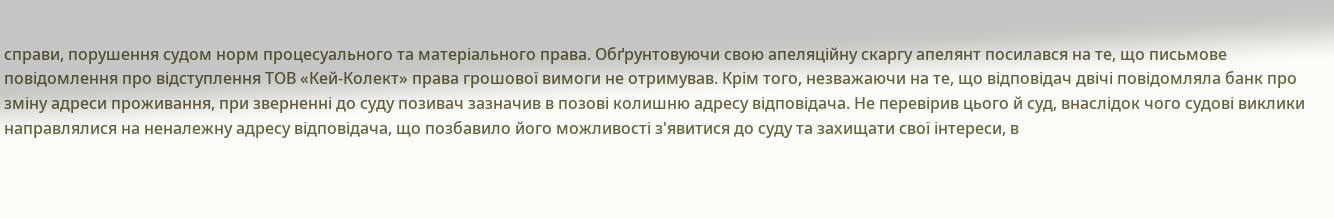справи, порушення судом норм процесуального та матеріального права. Обґрунтовуючи свою апеляційну скаргу апелянт посилався на те, що письмове повідомлення про відступлення ТОВ «Кей-Колект» права грошової вимоги не отримував. Крім того, незважаючи на те, що відповідач двічі повідомляла банк про зміну адреси проживання, при зверненні до суду позивач зазначив в позові колишню адресу відповідача. Не перевірив цього й суд, внаслідок чого судові виклики направлялися на неналежну адресу відповідача, що позбавило його можливості з'явитися до суду та захищати свої інтереси, в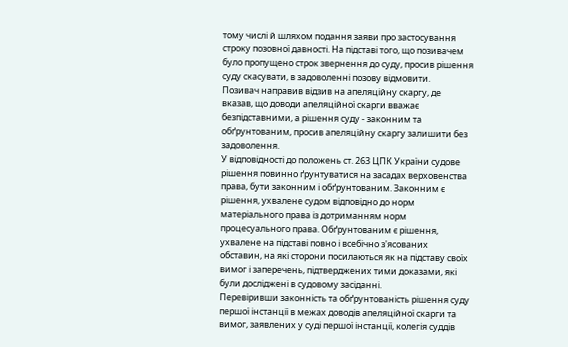тому числі й шляхом подання заяви про застосування строку позовної давності. На підставі того, що позивачем було пропущено строк звернення до суду, просив рішення суду скасувати, в задоволенні позову відмовити.
Позивач направив відзив на апеляційну скаргу, де вказав, що доводи апеляційної скарги вважає безпідставними, а рішення суду - законним та обґрунтованим, просив апеляційну скаргу залишити без задоволення.
У відповідності до положень ст. 263 ЦПК України судове рішення повинно ґрунтуватися на засадах верховенства права, бути законним і обґрунтованим. Законним є рішення, ухвалене судом відповідно до норм матеріального права із дотриманням норм процесуального права. Обґрунтованим є рішення, ухвалене на підставі повно і всебічно з'ясованих обставин, на які сторони посилаються як на підставу своїх вимог і заперечень, підтверджених тими доказами, які були досліджені в судовому засіданні.
Перевіривши законність та обґрунтованість рішення суду першої інстанції в межах доводів апеляційної скарги та вимог, заявлених у суді першої інстанції, колегія суддів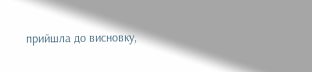прийшла до висновку,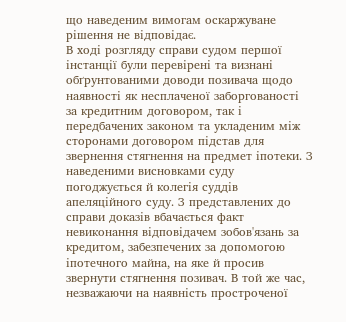що наведеним вимогам оскаржуване рішення не відповідає.
В ході розгляду справи судом першої інстанції були перевірені та визнані обґрунтованими доводи позивача щодо наявності як несплаченої заборгованості за кредитним договором, так і передбачених законом та укладеним між сторонами договором підстав для звернення стягнення на предмет іпотеки. З наведеними висновками суду погоджується й колегія суддів апеляційного суду. З представлених до справи доказів вбачається факт невиконання відповідачем зобов'язань за кредитом, забезпечених за допомогою іпотечного майна, на яке й просив звернути стягнення позивач. В той же час, незважаючи на наявність простроченої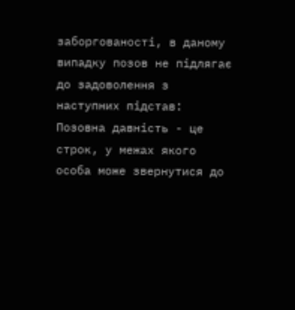заборгованості, в даному випадку позов не підлягає до задоволення з наступних підстав:
Позовна давність - це строк, у межах якого особа може звернутися до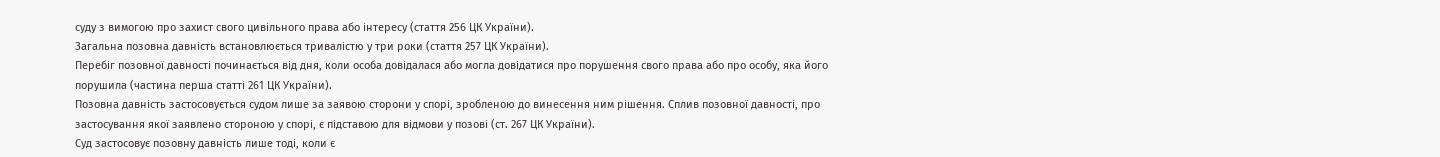суду з вимогою про захист свого цивільного права або інтересу (стаття 256 ЦК України).
Загальна позовна давність встановлюється тривалістю у три роки (стаття 257 ЦК України).
Перебіг позовної давності починається від дня, коли особа довідалася або могла довідатися про порушення свого права або про особу, яка його порушила (частина перша статті 261 ЦК України).
Позовна давність застосовується судом лише за заявою сторони у спорі, зробленою до винесення ним рішення. Сплив позовної давності, про застосування якої заявлено стороною у спорі, є підставою для відмови у позові (ст. 267 ЦК України).
Суд застосовує позовну давність лише тоді, коли є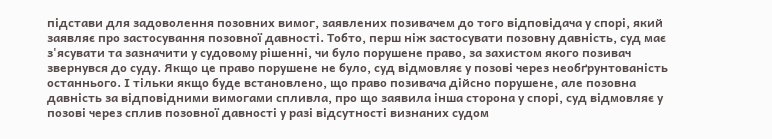підстави для задоволення позовних вимог, заявлених позивачем до того відповідача у спорі, який заявляє про застосування позовної давності. Тобто, перш ніж застосувати позовну давність, суд має з'ясувати та зазначити у судовому рішенні, чи було порушене право, за захистом якого позивач звернувся до суду. Якщо це право порушене не було, суд відмовляє у позові через необґрунтованість останнього. І тільки якщо буде встановлено, що право позивача дійсно порушене, але позовна давність за відповідними вимогами спливла, про що заявила інша сторона у спорі, суд відмовляє у позові через сплив позовної давності у разі відсутності визнаних судом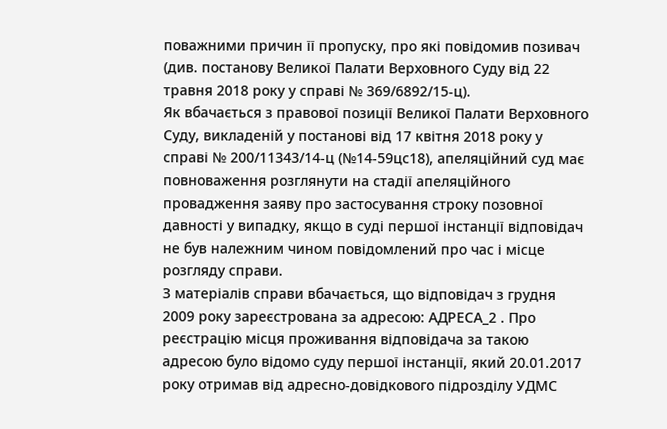поважними причин її пропуску, про які повідомив позивач (див. постанову Великої Палати Верховного Суду від 22 травня 2018 року у справі № 369/6892/15-ц).
Як вбачається з правової позиції Великої Палати Верховного Суду, викладеній у постанові від 17 квітня 2018 року у справі № 200/11343/14-ц (№14-59цс18), апеляційний суд має повноваження розглянути на стадії апеляційного провадження заяву про застосування строку позовної давності у випадку, якщо в суді першої інстанції відповідач не був належним чином повідомлений про час і місце розгляду справи.
З матеріалів справи вбачається, що відповідач з грудня 2009 року зареєстрована за адресою: АДРЕСА_2 . Про реєстрацію місця проживання відповідача за такою адресою було відомо суду першої інстанції, який 20.01.2017 року отримав від адресно-довідкового підрозділу УДМС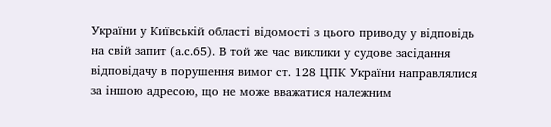України у Київській області відомості з цього приводу у відповідь на свій запит (а.с.65). В той же час виклики у судове засідання відповідачу в порушення вимог ст. 128 ЦПК України направлялися за іншою адресою, що не може вважатися належним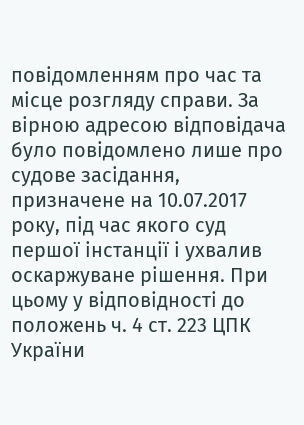повідомленням про час та місце розгляду справи. За вірною адресою відповідача було повідомлено лише про судове засідання, призначене на 10.07.2017 року, під час якого суд першої інстанції і ухвалив оскаржуване рішення. При цьому у відповідності до положень ч. 4 ст. 223 ЦПК України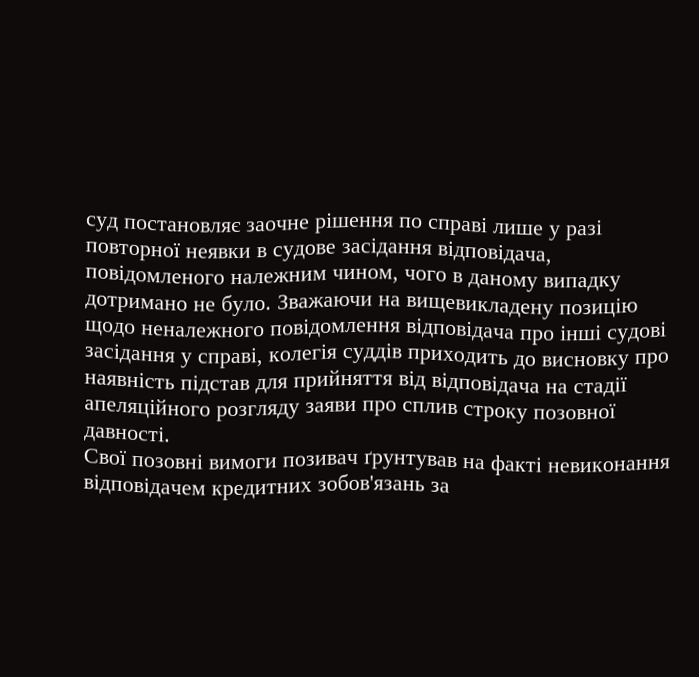суд постановляє заочне рішення по справі лише у разі повторної неявки в судове засідання відповідача, повідомленого належним чином, чого в даному випадку дотримано не було. Зважаючи на вищевикладену позицію щодо неналежного повідомлення відповідача про інші судові засідання у справі, колегія суддів приходить до висновку про наявність підстав для прийняття від відповідача на стадії апеляційного розгляду заяви про сплив строку позовної давності.
Свої позовні вимоги позивач ґрунтував на факті невиконання відповідачем кредитних зобов'язань за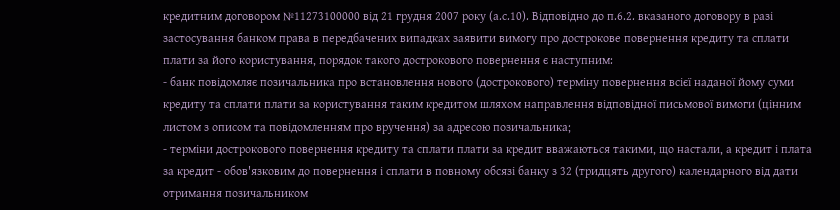кредитним договором №11273100000 від 21 грудня 2007 року (а.с.10). Відповідно до п.6.2. вказаного договору в разі застосування банком права в передбачених випадках заявити вимогу про дострокове повернення кредиту та сплати плати за його користування, порядок такого дострокового повернення є наступним:
- банк повідомляє позичальника про встановлення нового (дострокового) терміну повернення всієї наданої йому суми кредиту та сплати плати за користування таким кредитом шляхом направлення відповідної письмової вимоги (цінним листом з описом та повідомленням про вручення) за адресою позичальника;
- терміни дострокового повернення кредиту та сплати плати за кредит вважаються такими, що настали, а кредит і плата за кредит - обов'язковим до повернення і сплати в повному обсязі банку з 32 (тридцять другого) календарного від дати отримання позичальником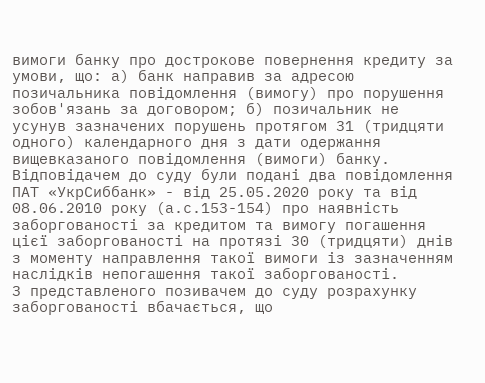вимоги банку про дострокове повернення кредиту за умови, що: а) банк направив за адресою позичальника повідомлення (вимогу) про порушення зобов'язань за договором; б) позичальник не усунув зазначених порушень протягом 31 (тридцяти одного) календарного дня з дати одержання вищевказаного повідомлення (вимоги) банку.
Відповідачем до суду були подані два повідомлення ПАТ «УкрСиббанк» - від 25.05.2020 року та від 08.06.2010 року (а.с.153-154) про наявність заборгованості за кредитом та вимогу погашення цієї заборгованості на протязі 30 (тридцяти) днів з моменту направлення такої вимоги із зазначенням наслідків непогашення такої заборгованості.
З представленого позивачем до суду розрахунку заборгованості вбачається, що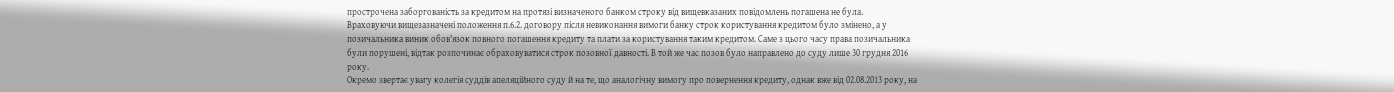прострочена заборгованість за кредитом на протязі визначеного банком строку від вищевказаних повідомлень погашена не була.
Враховуючи вищезазначені положення п.6.2. договору після невиконання вимоги банку строк користування кредитом було змінено, а у позичальника виник обов'язок повного погашення кредиту та плати за користування таким кредитом. Саме з цього часу права позичальника були порушені, відтак розпочинає обраховуватися строк позовної давності. В той же час позов було направлено до суду лише 30 грудня 2016 року.
Окремо звертає увагу колегія суддів апеляційного суду й на те, що аналогічну вимогу про повернення кредиту, однак вже від 02.08.2013 року, на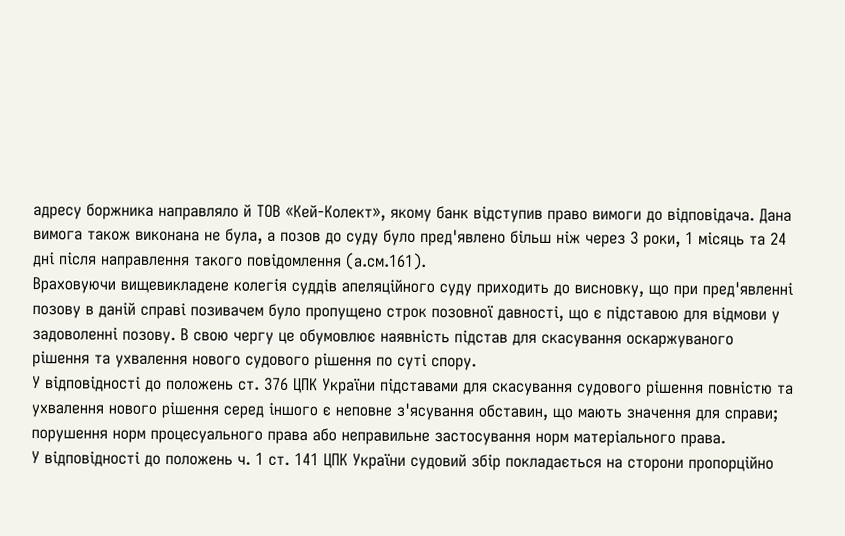адресу боржника направляло й ТОВ «Кей-Колект», якому банк відступив право вимоги до відповідача. Дана вимога також виконана не була, а позов до суду було пред'явлено більш ніж через 3 роки, 1 місяць та 24 дні після направлення такого повідомлення (а.см.161).
Враховуючи вищевикладене колегія суддів апеляційного суду приходить до висновку, що при пред'явленні позову в даній справі позивачем було пропущено строк позовної давності, що є підставою для відмови у задоволенні позову. В свою чергу це обумовлює наявність підстав для скасування оскаржуваного рішення та ухвалення нового судового рішення по суті спору.
У відповідності до положень ст. 376 ЦПК України підставами для скасування судового рішення повністю та ухвалення нового рішення серед іншого є неповне з'ясування обставин, що мають значення для справи; порушення норм процесуального права або неправильне застосування норм матеріального права.
У відповідності до положень ч. 1 ст. 141 ЦПК України судовий збір покладається на сторони пропорційно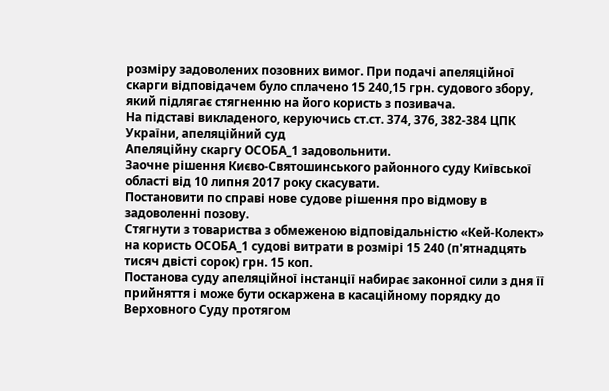розміру задоволених позовних вимог. При подачі апеляційної скарги відповідачем було сплачено 15 240,15 грн. судового збору, який підлягає стягненню на його користь з позивача.
На підставі викладеного, керуючись ст.ст. 374, 376, 382-384 ЦПК України, апеляційний суд
Апеляційну скаргу ОСОБА_1 задовольнити.
Заочне рішення Києво-Святошинського районного суду Київської області від 10 липня 2017 року скасувати.
Постановити по справі нове судове рішення про відмову в задоволенні позову.
Стягнути з товариства з обмеженою відповідальністю «Кей-Колект» на користь ОСОБА_1 судові витрати в розмірі 15 240 (п'ятнадцять тисяч двісті сорок) грн. 15 коп.
Постанова суду апеляційної інстанції набирає законної сили з дня її прийняття і може бути оскаржена в касаційному порядку до Верховного Суду протягом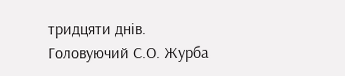тридцяти днів.
Головуючий С.О. Журба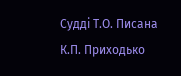Судді Т.О. Писана
К.П. Приходько